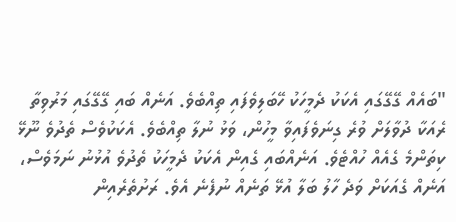"ބައެއް ގޭގޭގައި އެކަކު ދެމީހަކު ހޭބަލިވެފައި ތިއްބެވެ. އަނެއް ބައި ގޭގޭގައި މަރުވިތާ ރެއަކާ ދުވާލަށް ވުރެ ގިނަވެފައިވާ މީހުން، ވަޅު ނުލާ ތިއްބެވެ. އެކަކުވެސް ތެދުވެ ނޫޅޭ ކިތަންމެ ގެއެއް ހުއްޓެވެ. އަނެއްބައި ގެއިން އެކަކު ދެމީހަކު ތެދުވެ އުޅުނު ނަމަވެސް، އަނެއް ގެއަކަށް ވަދެ ހާލު ބަލާ އުޅޭ ތަނެއް ނުފެނެ އެވެ. ރަށުތެރެއިން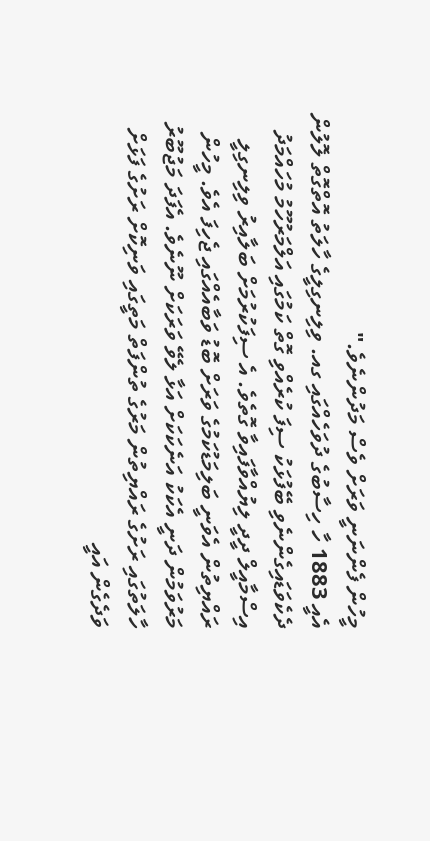މީހުން ފެންނަނީ ވަރަށް ވެސް މަދުންނެވެ."
އެއީ 1883 ހާ ހިސާބުގެ ދުވަހެއްގައި ގއ. ވިލިނގިލީގެ ހާލަތު އޮތްގޮތް ލޮލުން ދެކެވަޑައިގެންނެވި ބޭފުޅަކު ސިފަ ކުރެއްވި ގޮތް ކަމުގައި އަލްމަރުހޫމު މުހައްމަދު އިސްމާއީލް ދީދީ ލިޔުއްވާފައިވާ ގޮތެވެ. އެ ސިފަކުރުމަށް ބަލާއިރު ވިލިނގިލީ ރައްޔިތުން އެވަނީ ބަލިމަޑުކަމުގެ ވަރަށް ބޮޑު ވަބާއެއްގައި ޖެހިފަ އެވެ. މީހުން މަރުވަމުން ދަނީ އެކަކު އަނެކަކަށް އަޅާ ލެވޭ ވަރަކަށް ނޫނެވެ. އެފަދަ މަޖުބޫރު ހާލަތުގައި ރަށުގެ ރައްޔިތުން މަރުގެ ތުންފަތް މަތީގައި ވަނިކޮށް ރަށުގެ ފަޅަށް ވަދެގެން އައީ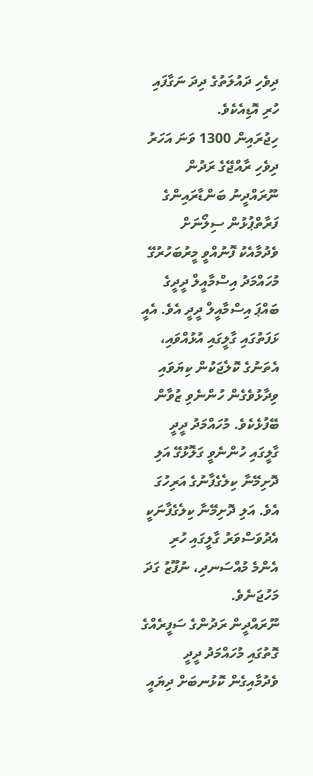ދިވެހި ދައުލަތުގެ ދިދަ ނަގާފައި ހުރި އޮޑިއެކެވެ.
ހިޖުރައިން 1300 ވަނަ އަހަރު ދިވެހި ރާއްޖޭގެ ރަދުން ނޫރައްދީނު ބަންޑާރައިންގެ ފަރާތްޕުޅުން ސިލޯނަށް ވެދުމާއެކު ފޮނުއްވީ މީރުބަހުރުގޭ މުހައްމަދު އިސްމާއީލް ދީދީގެ ބައްޕަ އިސްމާއީލް ދީދީ އެވެ. އެއީ ޅަފަތުގައި ގާލީގައި އުޅުއްވައި، އެތަނުގެ ކޮލެޖަކުން ކިޔަވައި ވިދާޅުވެގެން ހުންނެވި ޒުވާން ބޭފުޅެކެވެ. މުހައްމަދު ދީދީ ގާލީގައި ހުންނެވީ ގަލޮޅުގޭ އަލި ދޮށިމޭނާ ކިލެގެފާނުގެ އަރިހުގަ އެވެ. އަލި ދޮށިމޭނާ ކިލެގެފާނަކީ އެދުވަސްވަރު ގާލީގައި ހުރި އެންމެ މުއްސަނދި، ނުފޫޒު ގަދަ މަހުޖަނެވެ.
ނޫރައްދީން ރަދުންގެ ސަފީރެއްގެ ގޮތުގައި މުހައްމަދު ދީދީ ވެދުމާއިގެން ކޮޅުނބަށް ދިޔައީ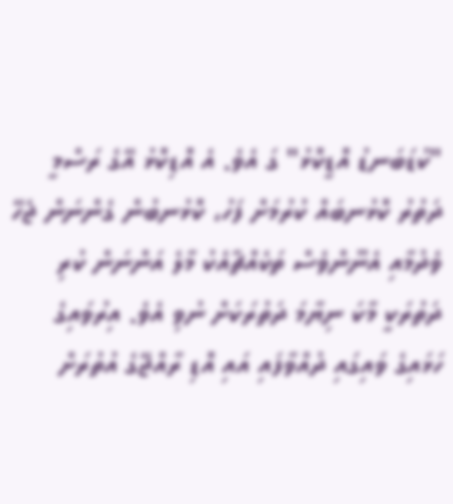"ކުޑަބަނޑު އޮޑީކޮޅު" ގަ އެވެ. އެ އޮޑިކޮޅު އޭގެ ރަސްމީ ދަތުރު ކޮޅުނބައް ކުރުމަށް ފަހު، ކޮޅުނބުން ގެންނަން ޖެހޭ ވެދުމާއި އެނޫންވެސް ތަކެއްޗާއެކު މާލެ އަންނަން ކުރި ދަތުރަކީ މާކަ ނިޔާމަ ދަތުރަކަށް ނުވި އެވެ. އިރުވައިގެ ހަޅައިގެ ވައިގައި ދުއްވާފައި އައި އޮޑި ރާއްޖޭގެ އުތުރަށް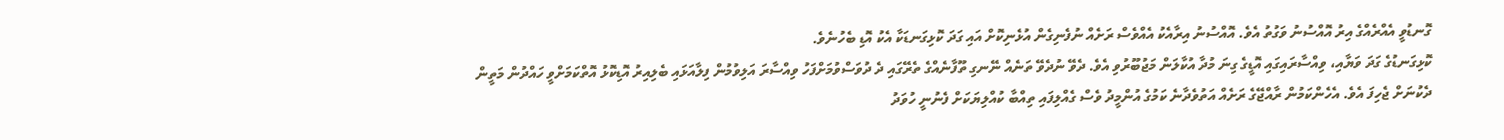ގޮނޑުވީ އެއްރެއްގެ އިރު އޮއްސުނު ވަގުތު އެވެ. އޮއްސުނު އިރާއެކު އެއްވެސް ރަށެއް ނުފެނިގެން އުޅެނިކޮށް އައި ގަދަ ކޮޅިގަނޑަކާ އެކު އޮޑި ބެހުނެވެ.
ކޮޅިގަނޑުގެ ގަދަ ވަޔާއި، ވިއްސާރައިގައި އޮޑީގެ ގިނަ މުދާ އުކާލަން މަޖުބޫރުވި އެވެ. ދެވޭ ނުދެވޭ ތަނެއް ނޭނގި ތޫފާނެއްގެ ތެރޭގައި ދެ ދުވަސްވުމަށްފަހު ވިއްސާރަ އަލިވުމުން ފިލާއަޅައި ބެލިއިރު އޮޑިކޮޅު އޮތްކަމަށްވީ ހައްދުން މަތީން ދެކުނަށް ޖެހިފަ އެވެ. އެހެންކަމުން ރާއްޖޭގެ ރަށެއް އަތުވެދާނެ ކަމުގެ އުންމީދު ވެސް ގެއްލިފައި ތިއްބާ ކުއްލިޔަކަށް ފެނުނީ ހުވަދު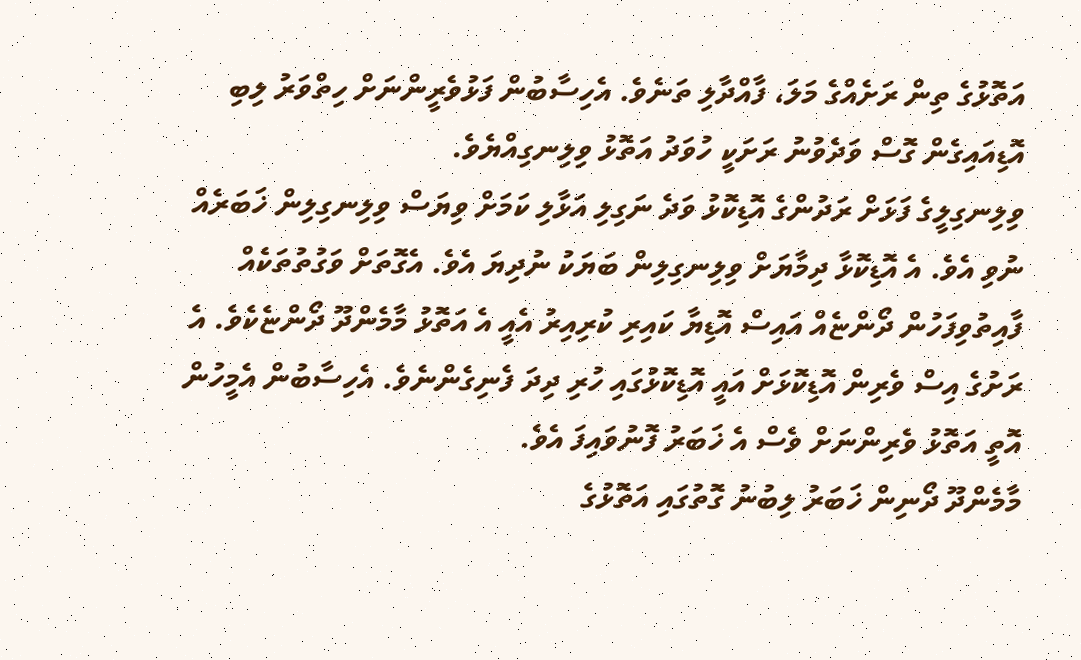އަތޮޅުގެ ތިން ރަށެއްގެ މަލަ، ފާއްދާލި ތަނެވެ. އެހިސާބުން ފަޅުވެރީންނަށް ހިތްވަރު ލިބި އޮޑިއައިގެން ގޮސް ވަދެވުނު ރަށަކީ ހުވަދު އަތޮޅު ވިލިނގިއްޔެވެ.
ވިލިނގިލީގެ ފަޅަށް ރަދުންގެ އޮޑިކޮޅު ވަދެ ނަގިލި އަޅާލި ކަމަށް ވިޔަސް ވިލިނގިލިން ޚަބަރެއް ނުވި އެވެ. އެ އޮޑިކޮޅާ ދިމާޔަށް ވިލިނގިލިން ބަޔަކު ނުދިޔަ އެވެ. އެގޮތަށް ވަގުތުތަކެއް ފާއިތުވިފަހުން ދޯންޏެއް އައިސް އޮޑިޔާ ކައިރި ކުރިއިރު އެއީ އެ އަތޮޅު މާމެންދޫ ދޯންޏެކެވެ. އެ ރަށުގެ އިސް ވެރިން އޮޑިކޮޅަށް އައީ އޮޑިކޮޅުގައި ހުރި ދިދަ ފެނިގެންނެވެ. އެހިސާބުން އެމީހުން އޮތީ އަތޮޅު ވެރިންނަށް ވެސް އެ ޚަބަރު ފޮނުވައިފަ އެވެ.
މާމެންދޫ ދޯނިން ޚަބަރު ލިބުނު ގޮތުގައި އަތޮޅުގެ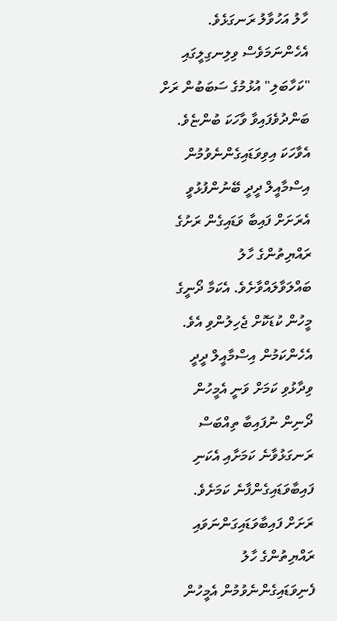ހާލު އަހުވާލު ރަނގަޅެވެ. އެހެންނަމަވެސް ވިލިނގިލީގައި "ކަހާބަލި" އުޅުމުގެ ސަބަބުން ރަށް ބަންދުވެފައިވާ ވާހަކަ ބުންޏެވެ. އެވާހަކަ އިވިވަޑައިގެންނެވުމުން އިސްމާއީލް ދީދީ ބޭނުންފުޅުވީ އެރަށަށް ފައިބާ ވަޑައިގެން ރަށުގެ ރައްޔިތުންގެ ހާލު ބައްލަވާލައްވާށެވެ. އެކަމާ ދޯނީގެ މީހުން ކުޑަކޮށް ޖެހިލުންވި އެވެ. އެހެންކަމުން އިސްމާއީލް ދީދީ ވިދާޅުވި ކަމަށް ވަނީ އެމީހުން ދޯނިން ނުފައިބާ ތިއްބަސް ރަނގަޅުވާނެ ކަމަށާއި އެކަނި ފައިބާވަޑައިގެންފާނެ ކަމަށެވެ.
ރަށަށް ފައިބާވަޑައިގަންނަވައި ރައްޔިތުންގެ ހާލު ފެނިވަޑައިގެންނެވުމުން އެމީހުން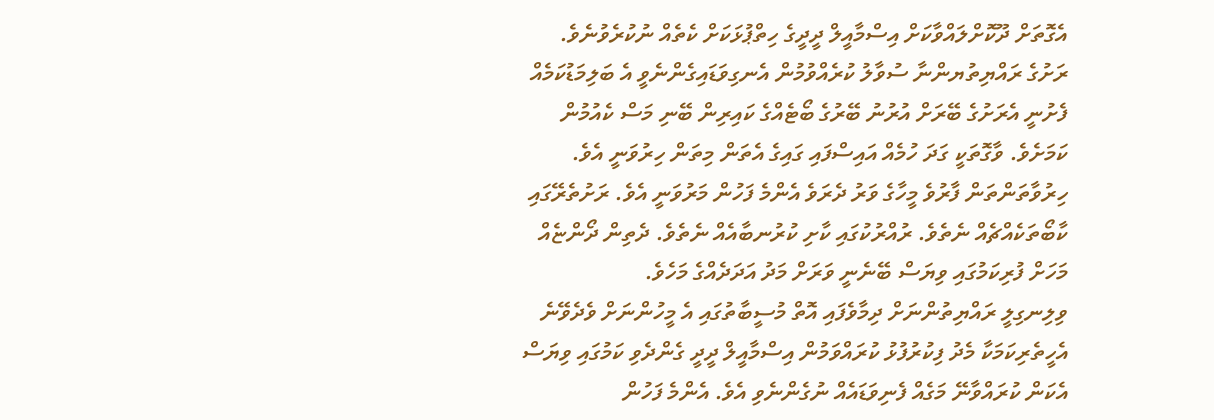އެގޮތަށް ދޫކޮށްލައްވާކަށް އިސްމާއީލް ދީދީގެ ހިތްޕުޅަކަށް ކެތެއް ނުކުރެވުނެވެ. ރަށުގެ ރައްޔިތުޔންނާ ސުވާލު ކުރެއްވުމުން އެނގިވަޑައިގެންނެވީ އެ ބަލިމަޑުކަމެއް ފެށުނީ އެރަށުގެ ބޭރަށް އުރުނު ބޭރުގެ ބޯޓެއްގެ ކައިރިން ބޭނި މަސް ކެއުމުން ކަމަށެވެ. ވާގޮތަކީ ގަދަ ހުމެއް އައިސްފައި ގައިގެ އެތަން މިތަން ހިރުވަނީ އެވެ. ހިރުވާތަންތަން ފާރުވެ މީހާގެ ވަރު ދެރަވެ އެންމެ ފަހުން މަރުވަނީ އެވެ. ރަށުތެރޭގައި ކާބޯތަކެއްޗެއް ނެތެވެ. ރުއްރުކުގައި ކާށި ކުރުނބާއެއް ނެތެވެ. ދެތިން ދޯންޏެއް މަހަށް ފުރިކަމުގައި ވިޔަސް ބޭނެނީ ވަރަށް މަދު އަދަދެއްގެ މަހެވެ.
ވިލިނގިލީ ރައްޔިތުންނަށް ދިމާވެފައި އޮތް މުސީބާތުގައި އެ މީހުންނަށް ވެދެވޭނެ އެހީތެރިކަމަކާ މެދު ފިކުރުފުޅު ކުރައްވަމުން އިސްމާއީލް ދީދީ ގެންދެވި ކަމުގައި ވިޔަސް އެކަން ކުރައްވާނޭ މަގެއް ފެނިވަޑައެއް ނުގެންނެވި އެވެ. އެންމެ ފަހުން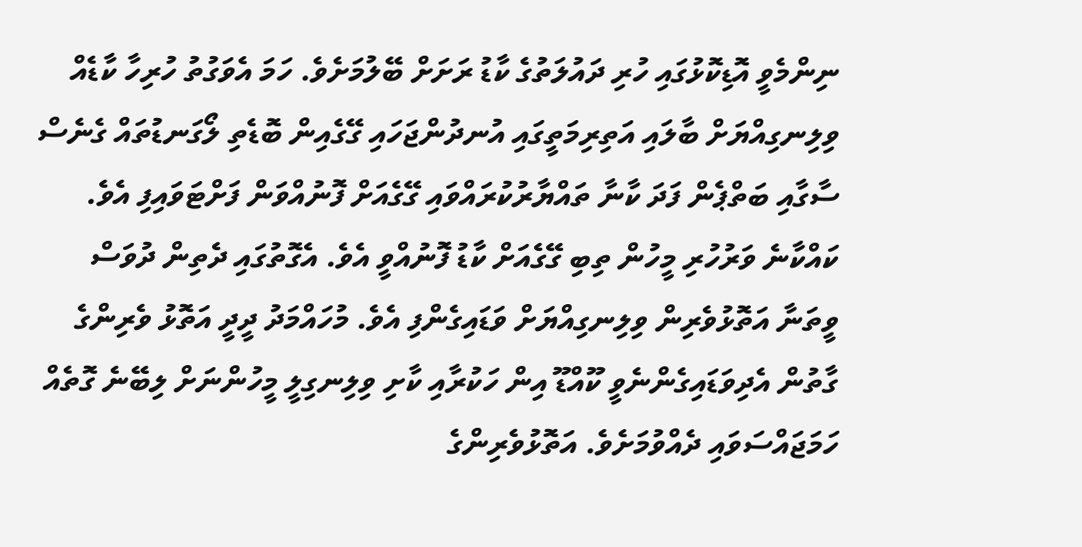ނިންމެވީ އޮޑިކޮޅުގައި ހުރި ދައުލަތުގެ ކާޑު ރަށަށް ބޭލުމަށެވެ. ހަމަ އެވަގުތު ހުރިހާ ކާޑެއް ވިލިނގިއްޔަށް ބާލައި އަތިރިމަތީގައި އުނދުންޖަހައި ގޭގެއިން ބޮޑެތި ލޯގަނޑުތައް ގެނެސް ސާގާއި ބަތްޕެން ފަދަ ކާނާ ތައްޔާރުކުރައްވައި ގޭގެއަށް ފޮނުއްވަން ފަށްޓަވައިފި އެވެ. ކައްކާނެ ވަރުހުރި މީހުން ތިބި ގޭގެއަށް ކާޑު ފޮނުއްވީ އެވެ. އެގޮތުގައި ދެތިން ދުވަސް ވީތަނާ އަތޮޅުވެރިން ވިލިނގިއްޔަށް ވަޑައިގެންފި އެވެ. މުހައްމަދު ދީދީ އަތޮޅު ވެރިންގެ ގާތުން އެދިވަޑައިގެންނެވީ ކޫއްޑޫ އިން ހަކުރާއި ކާށި ވިލިނގިލީ މީހުންނަށް ލިބޭނެ ގޮތެއް ހަމަޖައްސަވައި ދެއްވުމަށެވެ. އަތޮޅުވެރިންގެ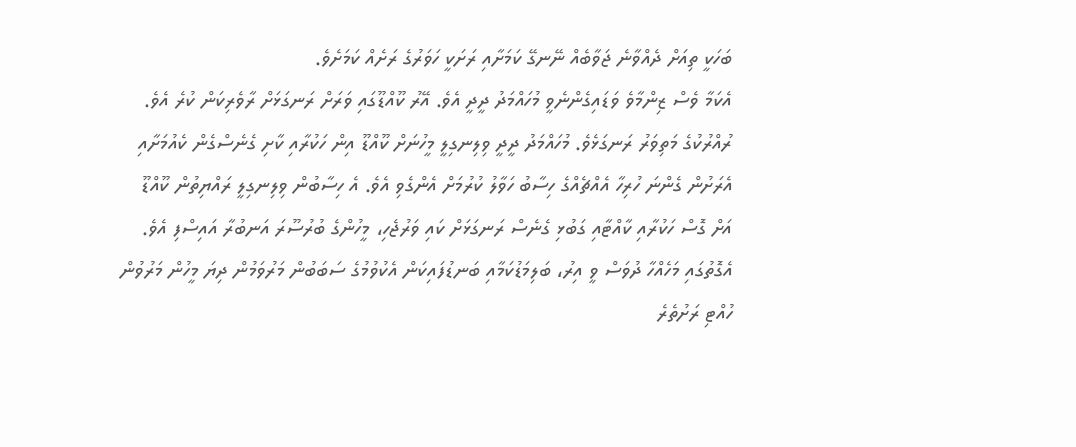ބަހަކީ ތިއަށް ދެއްވާނެ ޖަވާބެއް ނޭނގޭ ކަމަށާއި ރަށަކީ ހަވަރުގެ ރަށެއް ކަމަށެވެ.
އެކަމާ ވެސް ޒިންމާވެ ވަޑައިގެންނެވީ މުހައްމަދު ދީދީ އެވެ. އޭރު ކޫއްޑޫގައި ވަރަށް ރަނގަޅަށް ރާވެރިކަން ކުރެ އެވެ. ރުއްރުކުގެ މަތިވަރު ރަނގަޅެވެ. މުހައްމަދު ދީދީ ވިލިނގިލީ މީހުނަށް ކޫއްޑޫ އިން ހަކުރާއި ކާށި ގެނެސްގެން ކެއުމަށާއި އެރަށުން ގެންނަ ހުރިހާ އެއްޗެއްގެ ހިސާބު ހަވާލު ކުރުމަށް އެންގެވި އެވެ. އެ ހިސާބުން ވިލިނގިލީ ރައްޔިތުން ކޫއްޑޫ އަށް ގޮސް ހަކުރާއި ކާއްޓާއި ގަބުޅި ގެނެސް ރަނގަޅަށް ކައި ވަރުޖެހި، މީހުންގެ ބުރުސޫރަ އަނބުރާ އައިސްފި އެވެ. އެގޮތުގައި މަހެއްހާ ދުވަސް ވީ އިރު، ބަލިމަޑުކަމާއި ބަނޑުފައިކަން އެކުވުމުގެ ސަބަބުން މަރުވަމުން ދިޔަ މީހުން މަރުވުން ހުއްޓި ރަށުތެރެ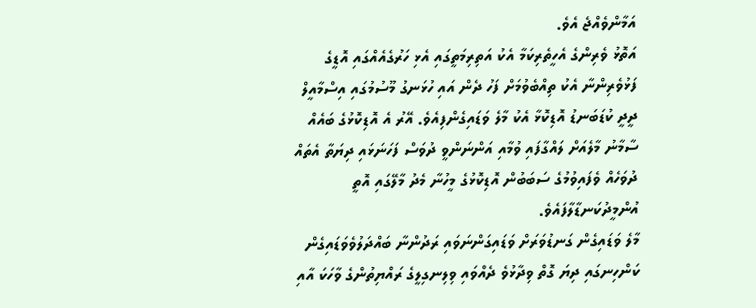އަމާންވެއްޖެ އެވެ.
އަތޮޅު ވެރިންގެ އެހީތެރިކަމާ އެކު އަތިރިމަތީގައި އެޅި ހަރުގެއެއްގައި އޮޑީގެ ފަޅުވެރިންނާ އެކު ތިއްބެވުމަށް ފަހު ދެން އައި ހުޅަނގު މޫސުމުގައި އިސްމާއީލް ދީދީ ކުޑަބަނޑު އޮޑިކޮޅާ އެކު މާލެ ވަޑައިގެންފިއެވެ. އޭރު އެ އޮޑިކޮޅުގެ ބައެއް ސާމާނު މާލެއަށް ލައްގާފައި ވުމާއި އަންނަންވީ ދުވަސް ފަހަނަޅައި ދިޔަތާ އެތައް ދުވަހެއް ވެފައިވުމުގެ ސަބަބުން އޮޑިކޮޅުގެ މީހުނާ މެދު މާލޭގައި އޮތީ އުންމީދުކަނޑާލާފައެވެ.
މާލެ ވަޑައިގެން ގަނޑުވަރަށް ވަޑައިގަންނަވައި ރަދުންނާ ބައްދަލުވެވަޑައިގެން ކަންހިނގައި ދިޔަ ގޮތް ވިދާޅުވެ ދެއްވައި ވިލިނގިލީގެ ރައްޔިތުންގެ ވާހަކަ އާއި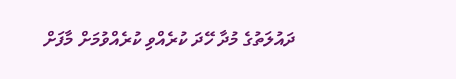ދައުލަތުގެ މުދާ ހޭދަ ކުރެއްވި ކުރެއްވުމަށް މާފަށް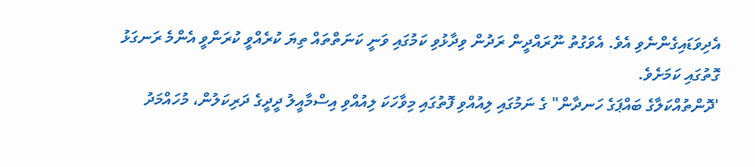އެދިވަޑައިގެންނެވި އެވެ. އެވަގުތު ނޫރައްދީން ރަދުން ވިދާޅުވި ކަމުގައި ވަނީ ކަނަތްތައް ތިޔަ ކުރެއްވީ ކުރަންވީ އެންމެ ރަނގަޅު ގޮތުގައި ކަމަށެވެ.
'ދޮންތުއްކަލާގެ ބައްޕަގެ ހަނދާން" ގެ ނަމުގައި ލިއުއްވި ފޮތުގައި މިވާހަކަ ލިއުއްވި އިސްމާއީލު ދީދީގެ ދަރިކަލުން، މުހައްމަދު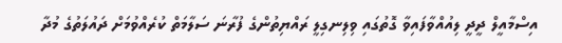އިސްމާއީލް ދީދީ ލިއުއްވާފައިވާ ގޮތުގައި ވިލިނގިލީ ރައްޔިތުންގެ ފުރާނަ ސަލާމަތް ކުރެއްވުމަށް ދައުލަތުގެ މުދާ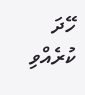ހޭދަ ކުރެއްވި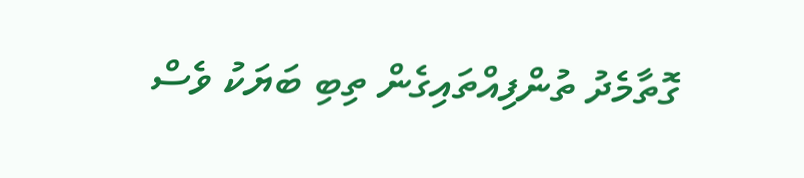ގޮތާމެދު ތުންފިއްތައިގެން ތިބި ބަޔަކު ވެސް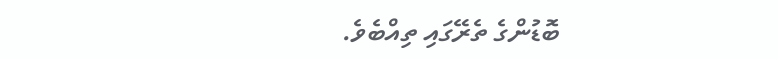ބޮޑުންގެ ތެރޭގައި ތިއްބެވެ.